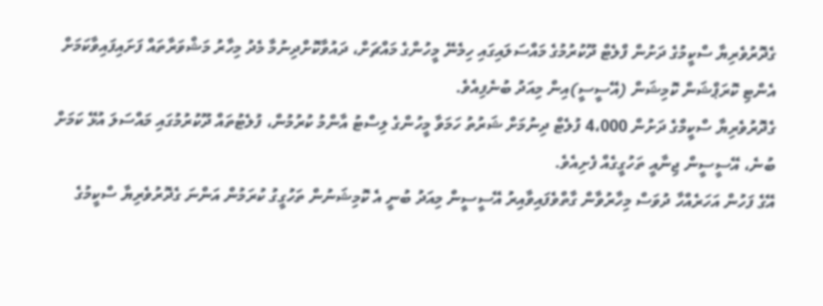ގެދޮރުވެރިޔާ ސްކީމުގެ ދަށުން ފްލެޓް ދޫކުރުމުގެ މައްސަލައިގައި ހިމެނޭ މީހުންގެ މައްޗަށް، ދައުވާކޮށްދިނުމާ މެދު މިހާރު މަޝްވަރާތައް ފަށައިފައިވާކަމަށް އެންޓި ކޮރަޕްޝަން ކޮމިޝަން (އޭސީސީ)އިން މިއަދު ބުނެފިއެވެ.
ގެދޮރުވެރިޔާ ސްކީމްގެ ދަށުން 4،000 ފުލެޓް ދިނުމަށް ޝަރުތު ހަމަވާ މީހުންގެ ލިސްޓު އާންމު ކުރުމުން، ފުލެޓުތައް ދޫކުރުމުގައި މައްސަލަ އުޅޭ ކަމަށް ބުނެ، އޭސީސީން ޖިނާއީ ތަހުގީގެއް ފެށިއެވެ.
އޭގެ ފަހުން އަހަރެއްހާ ދުވަސް މިހާރުވާން ގާތްވެފައިވާއިރު އޭސީސީން މިއަދު ބުނީ އެ ކޮމިޝަނުން ތަހުގީގު ކުރަމުން އަންނަ ގެދޮރުވެރިޔާ ސްކީމުގެ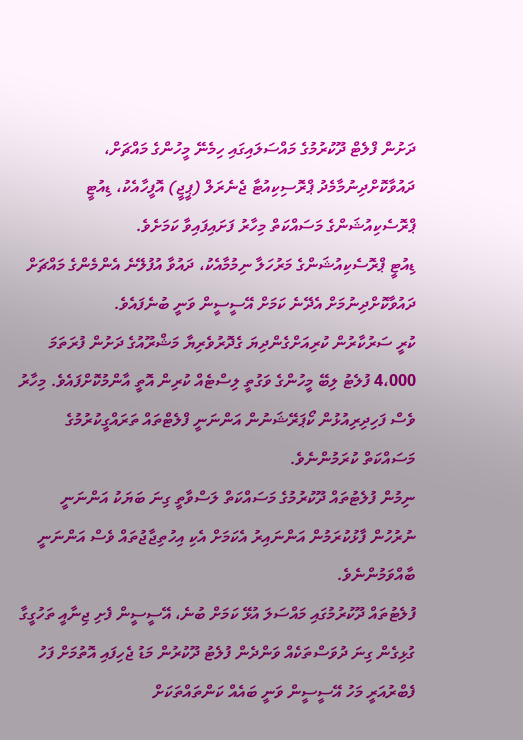ދަށުން ފްލެޓް ދޫކުރުމުގެ މައްސަލައިގައި ހިމެނޭ މީހުންގެ މައްޗަށް، ދައުވާކޮށްދިނުމާމެދު ޕްރޮސިކިއުޓާ ޖެނެރަލް (ޕީޖީ) އޮފީހާއެކު، ޑިއުޓީ ޕްރޮސެކިއުޝަންގެ މަސައްކަތް މިހާރު ފަށައިފައިވާ ކަމަށެވެ.
ޑިއުޓީ ޕްރޮސެކިއުޝަންގެ މަރުހަލާ ނިމުމާއެކު، ދައުވާ އުފުލޭނެ އެންމެންގެ މައްޗަށް ދައުވާކޮށްދިނުމަށް އެދޭނެ ކަމަށް އޭސީސީން ވަނީ ބުނެފައެވެ.
ކުރީ ސަރުކާރުން ކުރިއަށްގެންދިޔަ ގެދޮރުވެރިޔާ މަޝްރޫއުގެ ދަށުން ފުރަތަމަ 4،000 ފުލެޓު ލިބޭ މީހުންގެ ވަގުތީ ލިސްޓެއް ކުރިން އޮތީ އާންމުކޮށްފައެވެ. މިހާރު ވެސް ފަހިދިރިއުޅުން ކޯޕަރޭޝަނުން އަންނަނީ ފްލެޓްތައް ތަރައްގީކުރުމުގެ މަސައްކަތް ކުރަމުންނެވެ.
ނިމުން ފުލެޓުތައް ދޫކުރުމުގެ މަސައްކަތް ލަސްވާތީ ގިނަ ބަޔަކު އަންނަނީ ނުރުހުން ފާޅުކުރަމުން އަންނައިރު އެކަމަށް އެކި އިހުތިޖާޖުތައް ވެސް އަންނަނީ ބާއްވަމުންނެވެ.
ފުލެޓުތައް ދޫކުރުމުގައި މައްސަލަ އުޅޭ ކަމަށް ބުނެ، އޭސީސީން ފެށި ޖިނާއީ ތަހުގީގާ ގުޅިގެން ގިނަ ދުވަސްތަކެއް ވަންދެން ފުލެޓު ދޫކުރުން މަޑު ޖެހިފައި އޮތުމަށް ފަހު ފެބްރުއަރީ މަހު އޭސީސީން ވަނީ ބައެއް ކަންތައްތަކަށް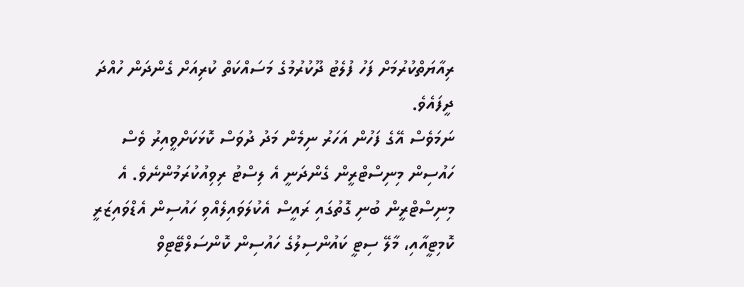ރިއާޔަތްކުރުމަށް ފަހު ފުލެޓު ދޫކުރުމުގެ މަސައްކަތް ކުރިއަށް ގެންދަން ހުއްދަ ދީފައެވެ.
ނަމަވެސް އޭގެ ފަހުން އަހަރު ނިމެން މަދު ދުވަސް ކޮޅަކަށްވީއިރު ވެސް ހައުސިން މިނިސްޓްރީން ގެންދަނީ އެ ލިސްޓު ރިވިއުކުރަމުންނެވެ. އެ މިނިސްޓްރީން ބުނި ގޮތުގައި ރައީސް އެކުލަވައިލެއްވި ހައުސިން އެޑްވައިޒަރީ ކޮމިޓީއާއި، މާލޭ ސިޓީ ކައުންސިލުގެ ހައުސިން ކޮންސަލްޓޭޓިވް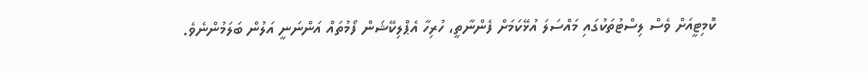ކޮމިޓީއަށް ވެސް ލިސްޓުތަކުގައި މައްސަލަ އުޅޭކަމަށް ފެންނާތީ، ހުރިހާ އެޕްލިކޭޝަން ފޯމުތައް އަންނަނީ އަލުން ބަލަމުންނެވެ.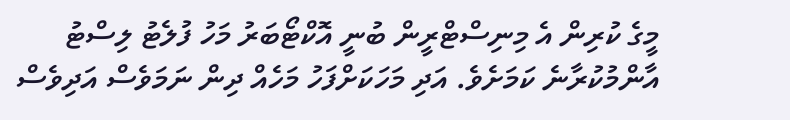މީގެ ކުރިން އެ މިނިސްޓްރީން ބުނީ އޮކްޓޯބަރު މަހު ފުލެޓު ލިސްޓު އާންމުކުރާނެ ކަމަށެވެ. އަދި މަހަކަށްފަހު މަހެއް ދިން ނަމަވެސް އަދިވެސް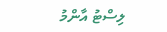ލިސްޓު އާންމު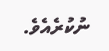ނުކުރެއެވެ.